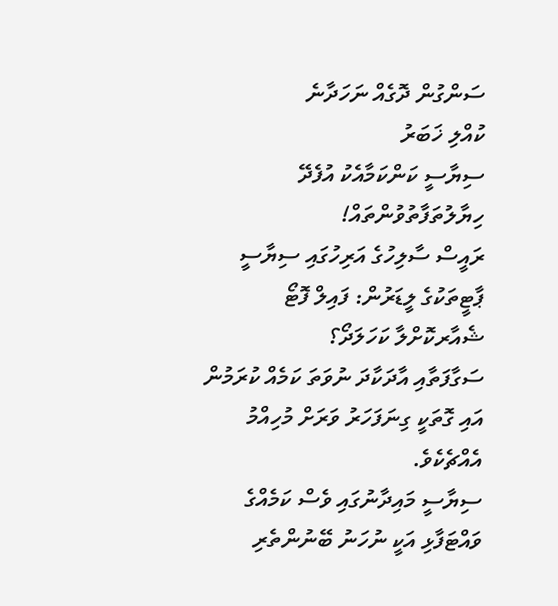ސަންގުން ދޮގެއް ނަހަދާނެ
ކުއްލި ޚަބަރު
ސިޔާސީ ކަންކަމާއެކު އުފެދޭ ހިޔާލުތަފާތުވުންތައް!
ރައީސް ސާލިހުގެ އަރިހުގައި ސިޔާސީ ޕާޓީތަކުގެ ލީޑަރުން: ފައިލް ފޮޓޯ
ޝެއާރކޮށްލާ ކަހަލަދޯ؟
ސަގާފަތާއި އާދަކާދަ ނުވަތަ ކަމެއް ކުރަމުން އައި ގޮތަކީ ގިނަފަހަރު ވަރަށް މުހިއްމު އެއްޗެކެވެ.
ސިޔާސީ މައިދާނުގައި ވެސް ކަމެއްގެ ވައްޓަފާޅި އަކީ ނުހަނު ބޭނުންތެރި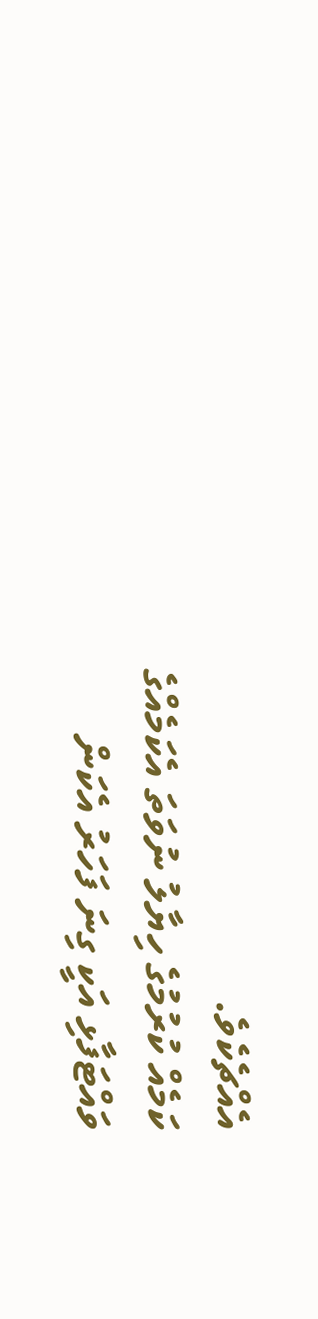އެއްޗެކެވެ.
ކަމެއް ކުރުމުގެ ހިޔާލު ނުވަތަ އެކަމެއްގެ ވައްޓަފާޅި އަކީ ގިނަ ފަހަރު އެކަން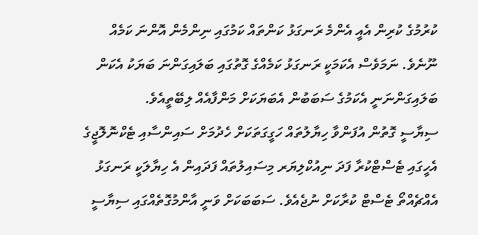ކުރުމުގެ ކުރިން އެއީ އެންމެ ރަނގަޅު ކަންތައް ކަމުގައި ނިންމެން އޮންނަ ކަމެއް ނޫނެވެ. ނަމަވެސް އެކަމަކީ ރަނގަޅު ކަމެއްގެ ގޮތުގައި ބަލައިގަންނަ ބަޔަކު އެކަން ބަލައިގަންނަނީ އެކަމުގެ ސަބަބުން އެބަޔަކަށް މަންފާއެއް ލިބޭތީއެވެ.
ސިޔާސީ ގޮތުން އުފަންވާ ހިޔާލުތައް ހަގީގަތަކަށް ހެދުމަށް ސައިންސާއި ޓެކްނޮލޮޖީގެ އެހީގައި ޓެސްޓްކުރާ ފަދަ ނިއުކްލިޔަރ މިސައިލުތައް ފަދައިން އެ ހިޔާލަކީ ރަނގަޅު އެއްޗެއްތޯ ޓެސްޓް ކުރާކަށް ނުޖެއެވެ. ސަބަބަކަށް ވަނީ އާންމުގޮތެއްގައި ސިޔާސީ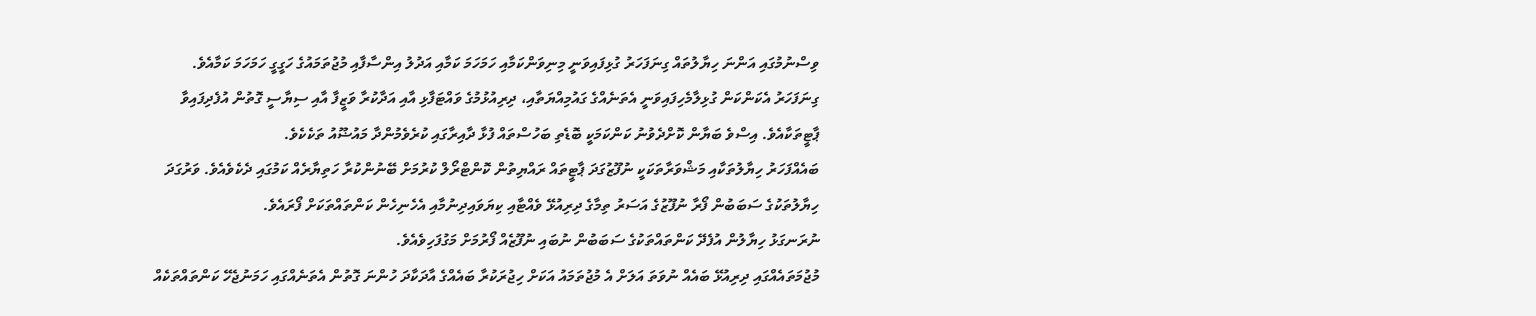ވިސްނުމުގައި އަންނަ ހިޔާލުތައް ގިނަފަހަރު ގުޅިފައިވަނީ މިނިވަންކަމާއި ހަމަހަމަ ކަމާއި އަދުލު އިންސާފާއި މުޖުތަމައުގެ ހަގީގީ ހަމަހަމަ ކަމާއެވެ.
ގިނަފަހަރު އެކަންކަން ގުޅިލާމެހިފައިވަނީ އެތަނެއްގެ ގައުމިއްޔަތާއި، ދިރިއުޅުމުގެ ވައްޓަފާޅި އާއި އަދާކުރާ ވަޒީފާ އާއި ސިޔާސީ ގޮތުން އުފެދިފައިވާ ޕާޓީތަކާއެވެ. އިސްވެ ބަޔާން ކޮށްދެވުނު ކަންކަމަކީ ބޮޑެތި ބަހުސްތައް ފުޅާ ދާއިރާގައި ކުރެވެމުންދާ މައުޟޫއު ތަކެކެވެ.
ބައެއްފަހަރު ހިޔާލުތަކާއި މަޝްވަރާތަކަކީ ނުފޫޒުގަދަ ޕާޓީތައް ރައްޔިތުން ކޮންޓްރޯލް ކުރުމަށް ބޭނުންކުރާ ހަތިޔާރެއް ކަމުގައި ދެކެވެއެވެ. ވަރުގަދަ ހިޔާލުތަކުގެ ސަބަބުން ފޯރާ ނުފޫޒުގެ އަސަރު ތިމާގެ ދިރިއުޅޭ ވެއްޓާއި ކިޔަވައިދިނުމާއި އެހެނިހެން ކަންތައްތަކަށް ފޯރައެވެ.
ނުރަނގަޅު ހިޔާލުން އުފެދޭ ކަންތައްތަކުގެ ސަބަބުން ނުބައި ނުފޫޒެއް ފޯރުމަށް މަގުފަހިވެއެވެ.
މުޖުމަތައެއްގައި ދިރިއުޅޭ ބައެއް ނުވަތަ އަލަށް އެ މުޖުތަމައު އަކަށް ހިޖުރަކުރާ ބައެއްގެ އާދަކާދަ ހުންނަ ގޮތުން އެތަނެއްގައި ހަމަނުޖެހޭ ކަންތައްތަކެއް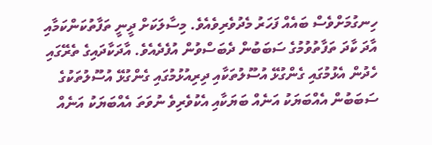ހިނގުމަށްވެސް ބައެއް ފަހަރު މެދުވެރިވެއެވެ. މިސާލަކަށް ދީނީ ތަފާތުކަންކަމާއި އާދަ ކާދަ ތަފާތުވުމުގެ ސަބަބުން ދެބަސްވުން އުފެދެއެވެ. އާދަކާދައިގެ ތެރޭގައި ހެދުން އެޅުމުގައި ގެންގުޅޭ އުސޫލުތަކާއި ދިރިއުޅުމުގައި ގެންގުޅޭ އުސޫލުތަކުގެ ސަބަބުން އެއްބަޔަކު އަނެއް ބަޔަކާއި އެކުވެރިވެ ނުވަތަ އެއްބަޔަކު އަނެއް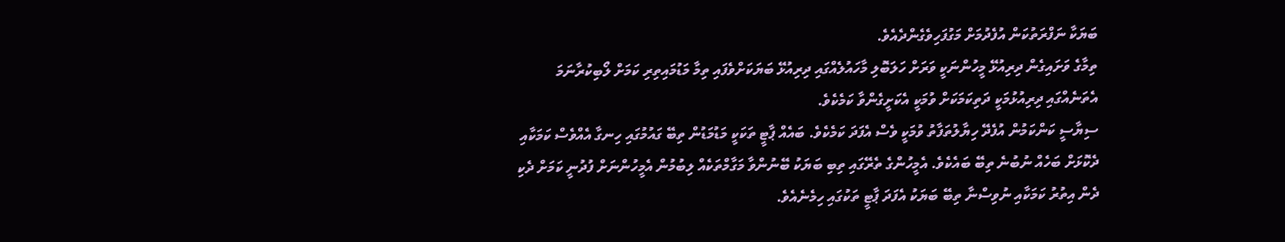ބަޔަކާ ނަފްރަތުކަން އުފެދުމަށް މަގުފަހިވެގެންދެއެވެ.
ތިމާގެ ވަށައިގެން ދިރިއުޅޭ މީހުންނަކީ ވަރަށް ހަލަބޮލި މާހައުލެއްގައި ދިރިއުޅޭ ބަޔަކަށްވެފައި ތިމާ މަޑުމައިތިރި ކަމަށް ލޯބިކުރާނަމަ އެތަނެއްގައި ދިރިއުޅުމަކީ ދަތިކަމަކަށް ވުމަކީ އެކަށީގެންވާ ކަމެކެވެ.
ސިޔާސީ ކަންކަމުން އުފެދޭ ހިޔާލުތަފާތު ވުމަކީ ވެސް އެފަދަ ކަމެކެވެ. ބައެއް ޕާޓީ ތަކަކީ މަޑުމަޑުން ތިބޭ ގައުމުގައި ހިނގާ އެއްވެސް ކަމަކާއި ދެކޮޅަށް ބަހެއް ނުބުނެ ތިބޭ ބައެކެވެ. އެމީހުންގެ ތެރޭގައި ތިބި ބަޔަކު ބޭނުންވާ މަގާމްތަކެއް ލިބުމުން އެމީހުންނަށް ފުދުނީ ކަމަށް ދެކި ދެން އިތުރު ކަމަކާއި ނުވިސްނާ ތިބޭ ބަޔަކު އެފަދަ ޕާޓީ ތަކުގައި ހިމެނެއެވެ.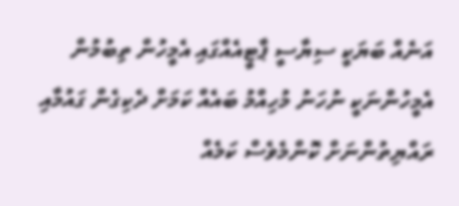އަނެއް ބަޔަކީ ސިޔާސީ ޕާޓީއެއްގައި އެމީހުން ތިބުމުން އެމީހުންނަކީ ނުހަނު މުހިއްމު ބައެއް ކަމަށް ދެކިގެން ގައުމާއި ރައްޔިތުންނަށް ކޮންމެވެސް ކަމެއް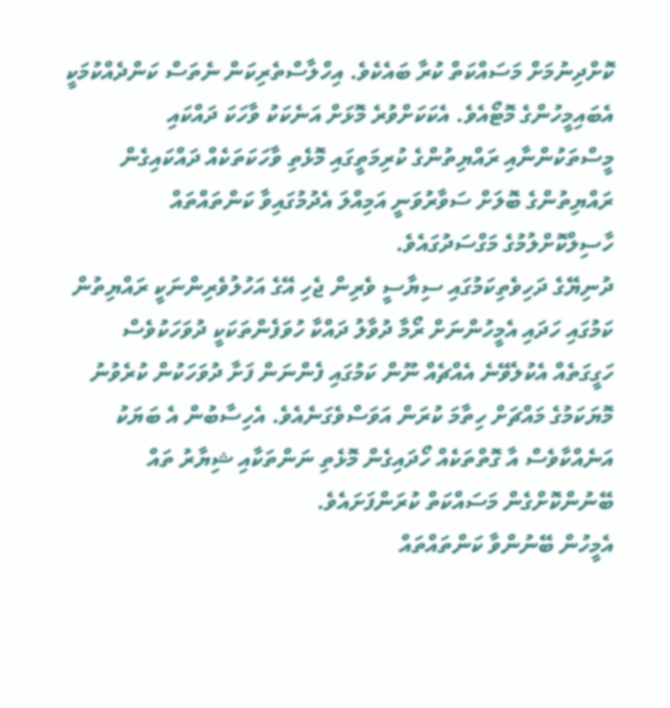ކޮށްދިނުމަށް މަސައްކަތް ކުރާ ބައެކެވެ. އިހްލާސްތެރިކަން ނެތަސް ކަންދެއްކުމަކީ އެބައިމީހުންގެ މޮޓޯއެވެ. އެކަކަށްވުރެ މޮޅަށް އަނެކަކު ވާހަކަ ދައްކައި މީސްތަކުންނާއި ރައްޔިތުންގެ ކުރިމަތީގައި މޮޅެތި ވާހަކަތަކެއް ދައްކައިގެން ރައްޔިތުންގެ ބޮލަށް ސަވާރުވަނީ އަމިއްލަ އެދުމުގައިވާ ކަންތައްތައް ހާސިލްކޮށްލުމުގެ މަގްސަދުގައެވެ.
ދުނިޔޭގެ ދަހިވެތިކަމުގައި ސިޔާސީ ވެރިން ޖެހި އޭގެ އަހުލުވެރިންނަކީ ރައްޔިތުން ކަމުގައި ހަދައި އެމީހުންނަށް ރޯމާ ދުވާލު ދައްކާ ހުވަފެންތަކަކީ ދުވަހަކުވެސް ހަގީގަތެއް އެކުލެވޭނެ އެއްޗެއް ނޫން ކަމުގައި ފެންނަން ފަށާ ދުވަހަކުން ކުރެވުނު މޮޔަކަމުގެ މައްޗަށް ހިތާމަ ކުރަން އަވަސްވެގަނެއެވެ. އެހިސާބުން އެ ބަޔަކު އަނެއްކާވެސް އާ ގޮތްތަކެއް ހޯދައިގެން މޮޅެތި ނަންތަކާއި ޝިޔާރު ތައް ބޭނުންކޮށްގެން މަސައްކަތް ކުރަންފަށައެވެ.
އެމީހުން ބޭނުންވާ ކަންތައްތައް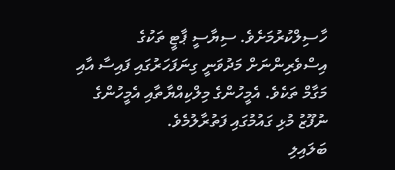ހާސިލްކުރުމަށެވެ. ސިޔާސީ ޕާޓީ ތަކުގެ އިސްވެރިންނަށް މަދުވަނީ ގިނަފަހަރުގައި ފައިސާ އާއި މަގާމް ތަކެވެ. އެމީހުންގެ މިލްކިއްޔާތާއި އެމީހުންގެ ނުފޫޒު މުޅި ގައުމުގައި ފަތުރާލުމެވެ.
ބަލައިލި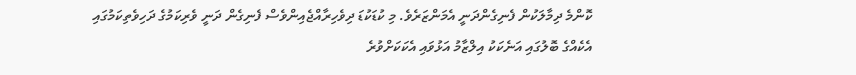ކޮންމެ ދިމާލަކުން ފެނިގެންދަނީ އެމަންޒަރެވެ. މި ކުޑަކުޑަ ދިވެހިރާއްޖެއިންވެސް ފެނިގެން ދަނީ ވެރިކަމުގެ ދަހިވެތިކަމުގައި އެކެއްގެ ބޮލުގައި އަނެކަކު އިލްޒާމު އަޅުވައި އެކަކަށްވުރެ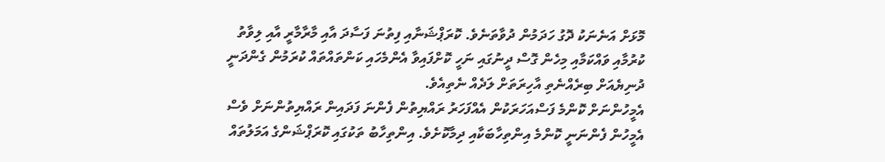މޮޅަށް އަނެނަކު ދޮގު ހަދަމުން ދުވާތަނެވެ. ކޮރަޕްޝަނާއި ފިތުނަ ފަސާދަ އާއި މާރާމާރީ އާއި ލިވާތު ކުރުމާއި ވައްކަމާއި މިހެން ގޮސް ދީނުގައި ނަހީ ކޮށްފައިވާ އެންމެހައި ކަންތައްތައް ކުރަމުން ގެންދަނީ ދުނިޔެއަށް ބިރެއްނެތި އާހިރަތަށް ލަދެއް ނެތިއެވެ.
އެމީހުންނަށް ކޮންމެ ފަސްއަހަރަކުން އެއްފަހަރު ރައްޔިތުން ފެންނަ ފަދައިން ރައްޔިތުންނަށް ވެސް އެމީހުން ފެންނަނީ ކޮންމެ އިންތިހާބަކާއި ދިމާކޮށެވެ. އިންތިހާބު ތަކުގައި ކޮރަޕްޝަންގެ އަމަލުތައް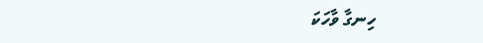ހިނގާ ވާހަކަ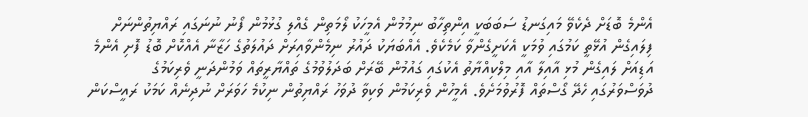އެންމެ ބޮޑަށް ދެކެވޭ މައިގަނޑު ސަބަބަކީ އިންތިހާބު ނިމުމުން އެމީހަކު ލޯމަތިން ގެއްލި ގުޅުމުން ފޯނު ނުނަގައި ރައްޔިތުންނަށް ފިލައިގެން އުޅޭތީ ކަމުގައި ވުމަކީ އެކަށީގެންވާ ކަމެކެވެ. އެއްބަޔަކު ދައުރު ނިމެންވާއިރަށް ދައުލަތުގެ ހަޒާނާ އެއްކޮށް ބޮޑު ފޮށި އެންމެ އަޑިއަށް ލައިގެން މުޅި އާއިލާ އާއި މިލްކިއްޔާތު އެކުގައި ގައުމުން ބޭރަށް ބަދަލުވުމުގެ ތައްޔާރީތައް ވަމުންދަނީ ވެރިކަމުގެ ދުވަސްވަރުގައި ހެދޭ ގޯސްތައް ފޮރުވުމަށެވެ. އެމީހުން ވެރިކަމުން ވަކިވާ ދުވަހު ރައްޔިތުން ނިކުމެ ހަވަރަށް ނުދިނެއް ކަމަކު ރައީސްކަން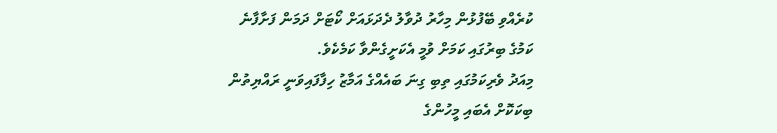ކުރެއްވި ބޭފުޅުން މިހާރު ދުވާލު ދެދަޅައަށް ކޯޓަށް ދަމަން ފަށާފާނެ ކަމުގެ ބިރުގައި ކަމަށް ވުމީ އެކަށީގެންވާ ކަމެކެވެ.
މިއަދު ވެރިކަމުގައި ތިބި ގިނަ ބައެއްގެ އަމާޒު ހިފާފައިވަނީ ރައްޔިތުން ބިކަކޮށް އެބައި މީހުންގެ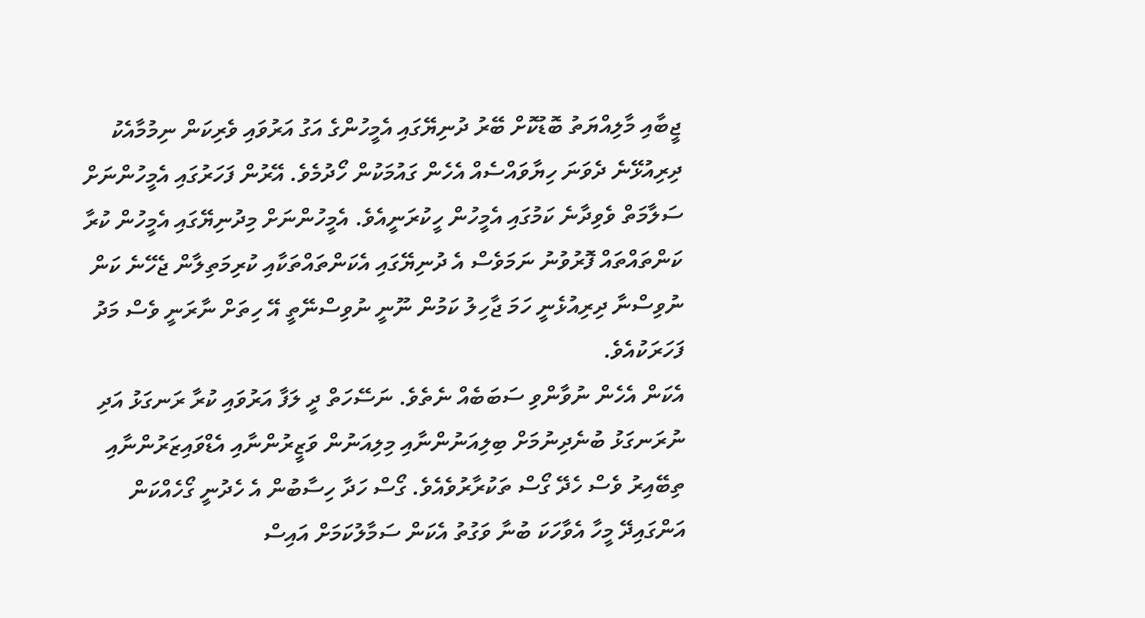ޖީބާއި މާލިއްޔަތު ބޮޑުކޮށް ބޭރު ދުނިޔޭގައި އެމީހުންގެ އަގު އަރުވައި ވެރިކަން ނިމުމާއެކު ދިރިއުޅޭނެ ދެވަނަ ހިޔާވައްސެއް އެހެން ގައުމަކުން ހޯދުމެވެ. އޭރުން ފަހަރުގައި އެމީހުންނަށް ސަލާމަތް ވެވިދާނެ ކަމުގައި އެމީހުން ހީކުރަނީއެވެ. އެމީހުންނަށް މިދުނިޔޭގައި އެމީހުން ކުރާ ކަންތައްތައް ފޮރުވުނު ނަމަވެސް އެ ދުނިޔޭގައި އެކަންތައްތަކާއި ކުރިމަތިލާން ޖެހޭނެ ކަން ނުވިސްނާ ދިރިއުޅެނީ ހަމަ ޖާހިލު ކަމުން ނޫނީ ނުވިސްނޭތީ އޭ ހިތަށް ނާރަނީ ވެސް މަދު ފަހަރަކުއެވެ.
އެކަން އެހެން ނުވާންވި ސަބަބެއް ނެތެވެ. ނަސޭހަތް ދީ ލަފާ އަރުވައި ކުރާ ރަނގަޅު އަދި ނުރަނގަޅު ބުނެދިނުމަށް ބިލިއަނުންނާއި މިލިއަނުން ވަޒީރުންނާއި އެޑްވައިޒަރުންނާއި ތިބޭއިރު ވެސް ހެދޭ ގޯސް ތަކުރާރުވެއެވެ. ގޯސް ހަދާ ހިސާބުން އެ ހެދުނީ ގޯހެއްކަން އަންގައިދޭ މީހާ އެވާހަކަ ބުނާ ވަގުތު އެކަން ސަމާލުކަމަށް އައިސް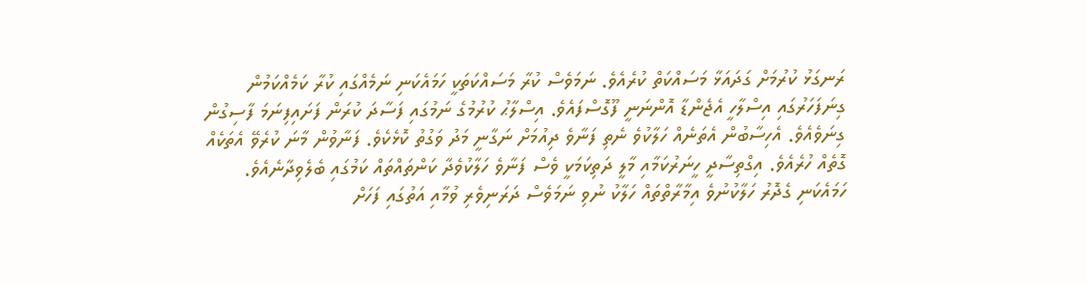ރަނގަޅު ކުރުމަށް ގަދައަޅާ މަސައްކަތް ކުރެއެވެ. ނަމަވެސް ކުރާ މަސައްކަތަކީ ހަމައެކަނި ނަމެއްގައި ކުރާ ކަމެއްކަމުން ގިނަފަހަރުގައި އިސްލާހީ އެޖެންޑާ އޮންނަނީ ފޫގޮސްފައެވެ. އިސްލާޙު ކުރުމުގެ ނަމުގައި ފަސާދަ ކުރަން ފަށައިފިނަމަ ފާސިގުން ގިނަވެއެވެ. އެހިސާބުން އެތަނެއް ހަލާކުވެ ނެތި ފަނާވެ ދިއުމަށް ނަގާނީ މަދު ވަގުތު ކޮޅެކެވެ. ފަނާވުން މާނަ ކުރެވޭ އެތަކެއް ގޮތެއް ހުރެއެވެ. އިގްތިސާދީ ހީނަރުކަމާއި މާލީ ދަތިކަމަކީ ވެސް ފަނާވެ ހަލާކުވެދާ ކަންތައްތައް ކަމުގައި ބެލެވިދާނެއެވެ.
ހަމައެކަނި ގެދޮރު ހަލާކުނުވެ އިމާރާތްތައް ހަލާކު ނުވި ނަމަވެސް ދަރަނިވެރި ވުމާއި އަތުގައި ފަހަށް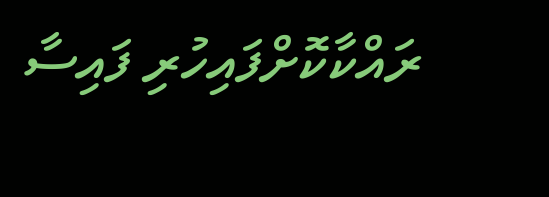ރައްކާކޮށްފައިހުރި ފައިސާ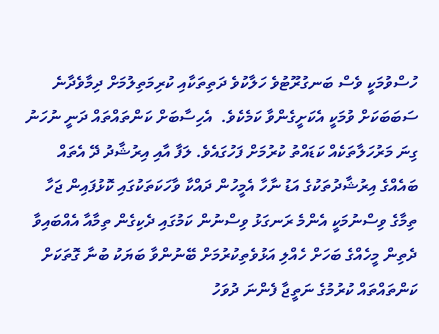ހުސްވުމަކީ ވެސް ބަނގުރޫޓުވެ ހަލާކުވެ ދަތިތަކާއި ކުރިމަތިލުމަށް ދިމާވެދާނެ ސަބަބަކަށް ވުމަކީ އެކަށީގެންވާ ކަމެކެވެ.  އެހިސާބަށް ކަންތައްތައް ދަނީ ނުހަނު ގިނަ މަރުހަލާތަކެއް ކަޑައްތު ކުރުމަށް ފަހުގައެވެ. ލަފާ އާއި އިރުޝާދު ދޭ އެތައް ބައެއްގެ އިރުޝާދުތަކުގެ އަޑު ނާހާ އެމީހުން ދައްކާ ވާހަކަތަކުގައި ކޮޅުފައިން ޖަހާ ތިމާގެ ވިސްނުމަކީ އެންމެ ރަނގަޅު ވިސްނުން ކަމުގައި ދެކިގެން ތިމާއާ އެއްބައިވާ ދެތިން މީހެއްގެ ބަހަށް ހެއްލި އަޅުވެތިކުރުމަށް ބޭނުންވާ ބަޔަކު ބުނާ ގޮތަކަށް ކަންތައްތައް ކުރުމުގެ ނަތީޖާ ފެންނަ ދުވަހު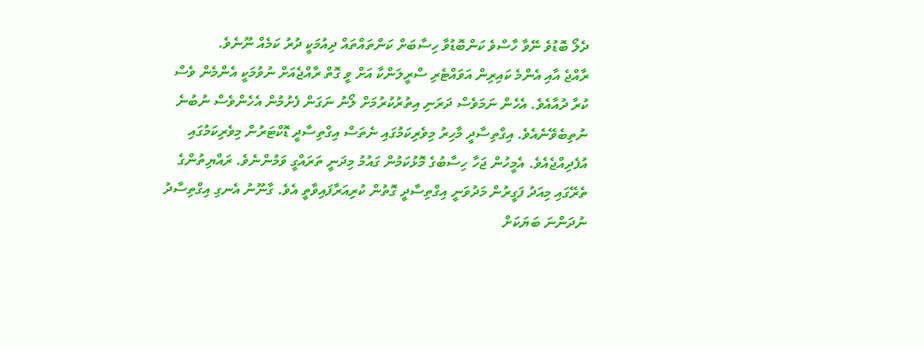ދެލޯ ބޮޑުވެ ނޭވާ ހާސްވެ ކަންބޮޑުވާ ހިސާބަށް ކަންތައްތައް ދިއުމަކީ ދުރު ކަމެއް ނޫނެވެ.
ރާއްޖެ އާއި އެންމެ ކައިރިން އަވައްޓެރި ސްރީލަންކާ އަށް ވީ ގޮތް ރާއްޖެއަށް ނުވުމަކީ އެންމެން ވެސް ކުރާ ދުއާއެވެ. އެހެން ނަމަވެސް ދަރަނި އިތުރުކުރުމަށް ލޯނު ނަގަން ފެށުމުން އެހެންވެސް ނުބުނެ ނުތިބެވޭނެއެވެ. އިގްތިސާދީ މާހިރު މިވެރިކަމުގައި ނެތަސް އިގްތިސާދީ ޑޮކްޓަރުން މިވެރިކަމުގައި އުފެދިއްޖެއެވެ. އެމީހުން ޖަހާ ހިސާބުގެ މޮޅުކަމުން ގައުމު މިދަނީ ތަރައްގީ ވަމުންނެވެ. ރައްޔިތުންގެ ތެރޭގައި މިއަދު ފަގީރުން މަދުވަނީ އިގްތިސާދީ ގޮތުން ކުރިއަރާފައިވާތީ އެވެ. ގާނޫނު އެނގި އިގްތިސާދު ނުދަންނަ ބަޔަކަށް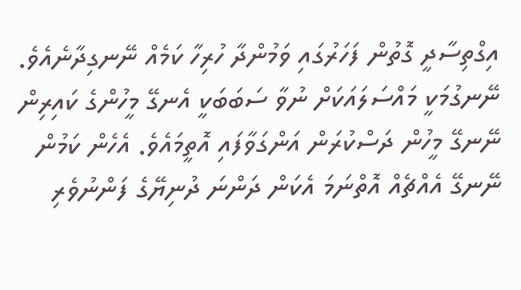އިގްތިސާދީ ގޮތުން ފަހަރުގައި ވަމުންދާ ހުރިހާ ކަމެއް ނޭނގިދާނެއެވެ. ނޭނގުމަކީ މައްސަލައަކަށް ނުވާ ސަބަބަކީ އެނގޭ މީހުންގެ ކައިރިން ނޭނގޭ މީހުން ދަސްކުރަން އަންގަވާފައި އޮތީމައެވެ. އެހެން ކަމުން ނޭނގޭ އެއްޗެއް އޮތްނަމަ އެކަން ދަންނަ ދުނިޔޭގެ ފަންނުވެރި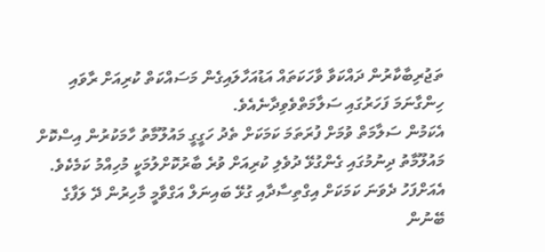ތަޖުރިބާކާރުން ދައްކަވާ ވާހަކަތައް އަޑުއަހާލައިގެން މަސައްކަތް ކުރިއަށް ރާވައި ހިންގާނަމަ ފަހަރުގައި ސަލާމަތްވެވިދާނެއެވެ.
އެކަމުން ސަލާމަތް ވުމަށް ފުރަތަމަ ކަމަކަށް ތެދު ހަގީގީ މައުލޫމާތު ހާމަކުރުން އިސްކޮށް މައުލޫމާތު ދިނުމުގައި ގެންގުޅޭ ދުވެލި ކުރިއަށް ވުރެ ބާރުކޮށްލުމަކީ މުހިއްމު ކަމެކެވެ. އެއަށްފަހު ދެވަނަ ކަމަކަށް އިގްތިސާދާއި ގުޅޭ ބައިނަލް އަގްވާމީ މާހިރުން ދޭ ލަފާގެ ބޭނުން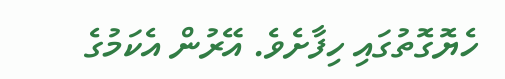ހެޔޮގޮތުގައި ހިފާށެވެ. އޭރުން އެކަމުގެ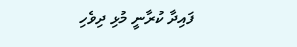ފައިދާ ކުރާނީ މުޅި ދިވެހި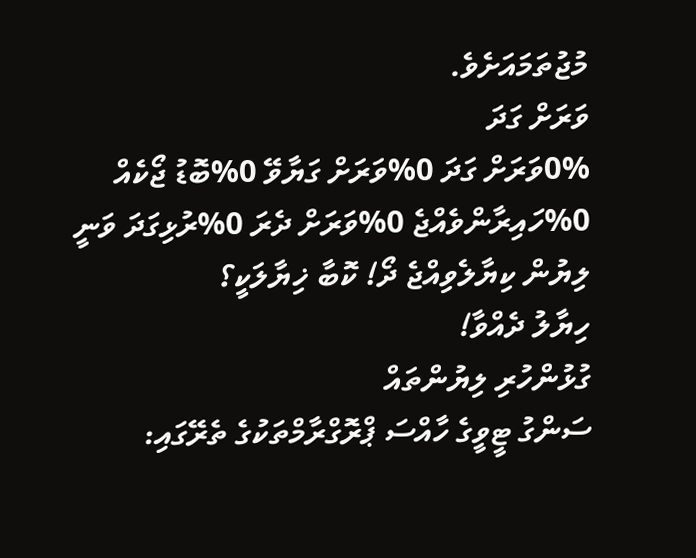މުޖުތަމައަށެވެ.
ވަރަށް ގަދަ
0%ވަރަށް ގަދަ 0%ވަރަށް ގަޔާވޭ 0%ބޮޑު ޖޯކެއް 0%ހައިރާންވެއްޖެ 0%ވަރަށް ދެރަ 0%ރުޅިގަދަ ވަނީ
ލިޔުން ކިޔާލެވިއްޖެ ދޯ! ކޮބާ ޚިޔާލަކީ؟
ހިޔާލު ދެއްވާ!
ގުޅުންހުރި ލިޔުންތައް
ސަންގު ޓީވީގެ ހާއްސަ ޕްރޮގްރާމްތަކުގެ ތެރޭގައި: